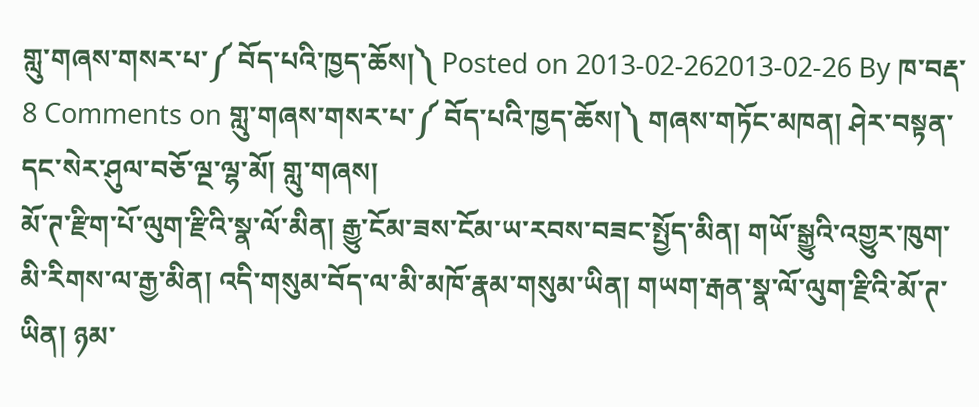གླུ་གཞས་གསར་པ་༼ བོད་པའི་ཁྱད་ཆོས།༽ Posted on 2013-02-262013-02-26 By ཁ་བརྡ་ 8 Comments on གླུ་གཞས་གསར་པ་༼ བོད་པའི་ཁྱད་ཆོས།༽ གཞས་གཏོང་མཁན། ཤེར་བསྟན་དང་སེར་ཤུལ་བཅོ་ལྔ་ལྷ་མོ། གླུ་གཞས།
མོ་ཊ་རྫིག་པོ་ལུག་རྫིའི་སྣ་ལོ་མིན། རྒྱུ་ངོམ་ཟས་ངོམ་ཡ་རབས་བཟང་སྤྱོད་མིན། གཡོ་སྒྱུའི་འགྱུར་ཁུག་མི་རིགས་ལ་རྒྱ་མིན། འདི་གསུམ་བོད་ལ་མི་མཁོ་རྣམ་གསུམ་ཡིན། གཡག་རྒན་སྣ་ལོ་ལུག་རྫིའི་མོ་ཊ་ཡིན། ཉམ་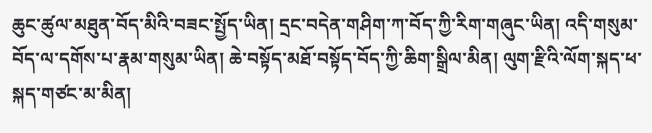ཆུང་ཚུལ་མཐུན་བོད་མིའི་བཟང་སྤྱོད་ཡིན། དྲང་བདེན་གཤིག་ཀ་བོད་ཀྱི་རིག་གཞུང་ཡིན། འདི་གསུམ་བོད་ལ་དགོས་པ་རྣམ་གསུམ་ཡིན། ཆེ་བསྟོད་མཐོ་བསྟོད་བོད་ཀྱི་ཆིག་སྒྲིལ་མིན། ལུག་རྫིའི་ལོག་སྐད་ཕ་སྐད་གཙང་མ་མིན།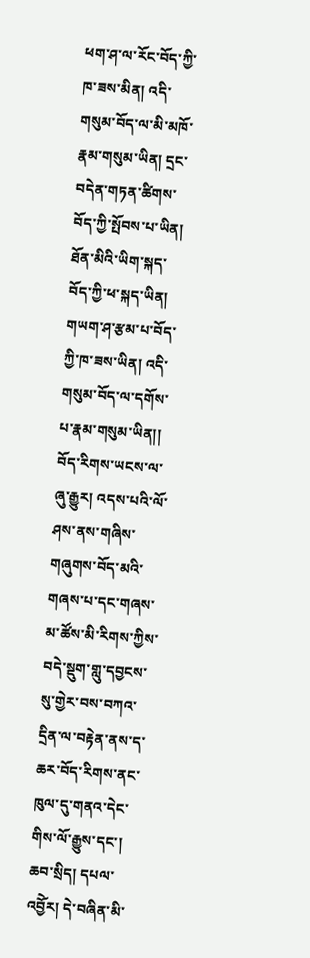ཕག་ཤ་ལ་རོང་བོད་ཀྱི་ཁ་ཟས་མིན། འདི་གསུམ་བོད་ལ་མི་མཁོ་རྣམ་གསུམ་ཡིན། དྲང་བདེན་གཏན་ཚིགས་བོད་ཀྱི་སྤོབས་པ་ཡིན། ཐོན་མིའི་ཡིག་སྐད་བོད་ཀྱི་ཕ་སྐད་ཡིན། གཡག་ཤ་རྩམ་པ་བོད་ཀྱི་ཁ་ཟས་ཡིན། འདི་གསུམ་བོད་ལ་དགོས་པ་རྣམ་གསུམ་ཡིན།།
བོད་རིགས་ཡངས་ལ་ཞུ་རྒྱུར། འདས་པའི་ལོ་ཤས་ནས་གཞིས་གཞུགས་བོད་མའི་གཞས་པ་དང་གཞས་མ་ཚོས་མི་རིགས་ཀྱིས་བདེ་སྡུག་གླུ་དབྱངས་སུ་གྱེར་བས་བཀའ་དྲིན་ལ་བརྟེན་ནས་ད་ཆར་བོད་རིགས་ནང་ཁུལ་དུ་གནའ་དེང་གིས་ལོ་རྒྱུས་དང་། ཆབ་སྲིད། དཔལ་འབྱོེར། དེ་བཞིན་མི་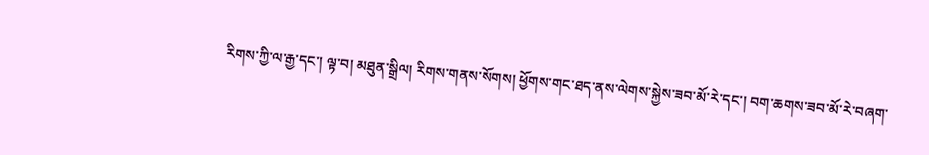རིགས་ཀྱི་ལ་རྒྱ་དང་། ལྟ་བ། མཐུན་སྒྲིལ། རིགས་གནས་སོགས། ཕྱོགས་གང་ཐད་ནས་ལེགས་སྐྱེས་ཟབ་མོ་རེ་དང་། བག་ཆགས་ཟབ་མོ་རེ་བཞག་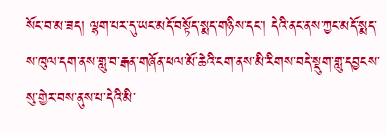སོང་བ་མ་ཟད། ལྷག་པར་དུ་ཡང་མདོ་བསྟོད་སྨད་གཉིས་དང་། དེའི་ནང་ནས་ཀྱང་མདོ་སྨད་ས་ཁུལ་དག་ནས་གླུ་བ་རྒན་གཞོན་ཕལ་མོ་ཆེའི་ངག་ནས་མི་རིགས་བདེ་སྡུག་གླུ་དབྱངས་སུ་གྱེར་བས་ནུས་པ་དེའི་མི་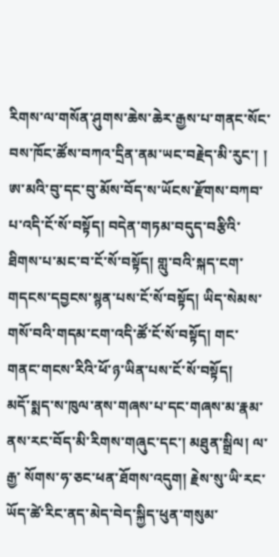རིགས་ལ་གསོན་ཤུགས་ཆེས་ཆེར་རྒྱས་པ་གནང་སོང་བས་ཁོང་ཚོས་བཀའ་དྲིན་ནམ་ཡང་བརྗེད་མི་རུང་། །
ཨ་མའི་བུ་དང་བུ་མོས་བོད་ས་ཡོངས་རྫོགས་བཀབ་པ་འདི་ངོ་སོ་བསྟོད། བདེན་གཏམ་བདུད་བརྩིའི་ཐིགས་པ་མང་བ་ངོ་སོ་བསྟོད། གླུ་བའི་སྐད་ངག་གདངས་དབྱངས་སྙན་པས་ངོ་སོ་བསྟོད། ཡིད་སེམས་གསོ་བའི་གདམ་ངག་འདི་ཚོ་ངོ་སོ་བསྟོད། གང་གནང་གངས་རིའི་ཕོ་ཉ་ཡིན་པས་ངོ་སོ་བསྟོད།
མདོ་སྨད་ས་ཁུལ་ནས་གཞས་པ་དང་གཞས་མ་རྣམ་ནས་རང་བོད་མི་རིགས་གཞུང་དང་། མཐུན་སྒྲིལ། ལ་རྒྱ་ སོགས་ཧ་ཅང་ཕན་ཐོགས་འདུག། རྗེས་སུ་ཡི་རང་ཡོད་ཚེ་རིང་ནད་མེད་བེད་སྐྱིད་ཕུན་གསུམ་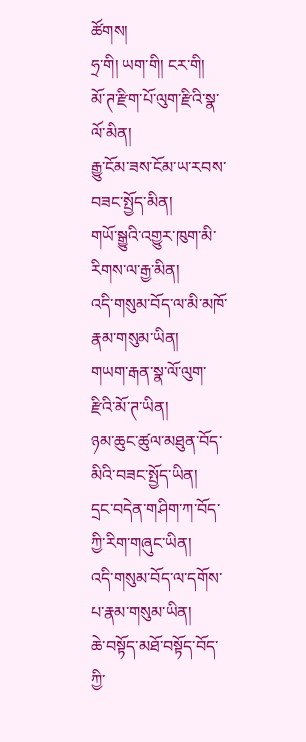ཚོགས།
ཧྲ་གི། ཡག་གི། ངར་གི།
མོ་ཊ་རྫིག་པོ་ལུག་རྫིའི་སྣ་ལོ་མིན།
རྒྱུ་ངོམ་ཟས་ངོམ་ཡ་རབས་བཟང་སྤྱོད་མིན།
གཡོ་སྒྱུའི་འགྱུར་ཁུག་མི་རིགས་ལ་རྒྱ་མིན།
འདི་གསུམ་བོད་ལ་མི་མཁོ་རྣམ་གསུམ་ཡིན།
གཡག་རྒན་སྣ་ལོ་ལུག་རྫིའི་མོ་ཊ་ཡིན།
ཉམ་ཆུང་ཚུལ་མཐུན་བོད་མིའི་བཟང་སྤྱོད་ཡིན།
དྲང་བདེན་གཤིག་ཀ་བོད་ཀྱི་རིག་གཞུང་ཡིན།
འདི་གསུམ་བོད་ལ་དགོས་པ་རྣམ་གསུམ་ཡིན།
ཆེ་བསྟོད་མཐོ་བསྟོད་བོད་ཀྱི་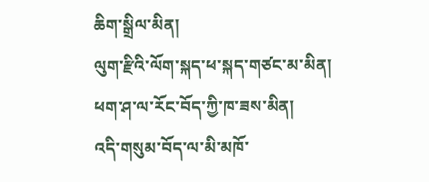ཆིག་སྒྲིལ་མིན།
ལུག་རྫིའི་ལོག་སྐད་ཕ་སྐད་གཙང་མ་མིན།
ཕག་ཤ་ལ་རོང་བོད་ཀྱི་ཁ་ཟས་མིན།
འདི་གསུམ་བོད་ལ་མི་མཁོ་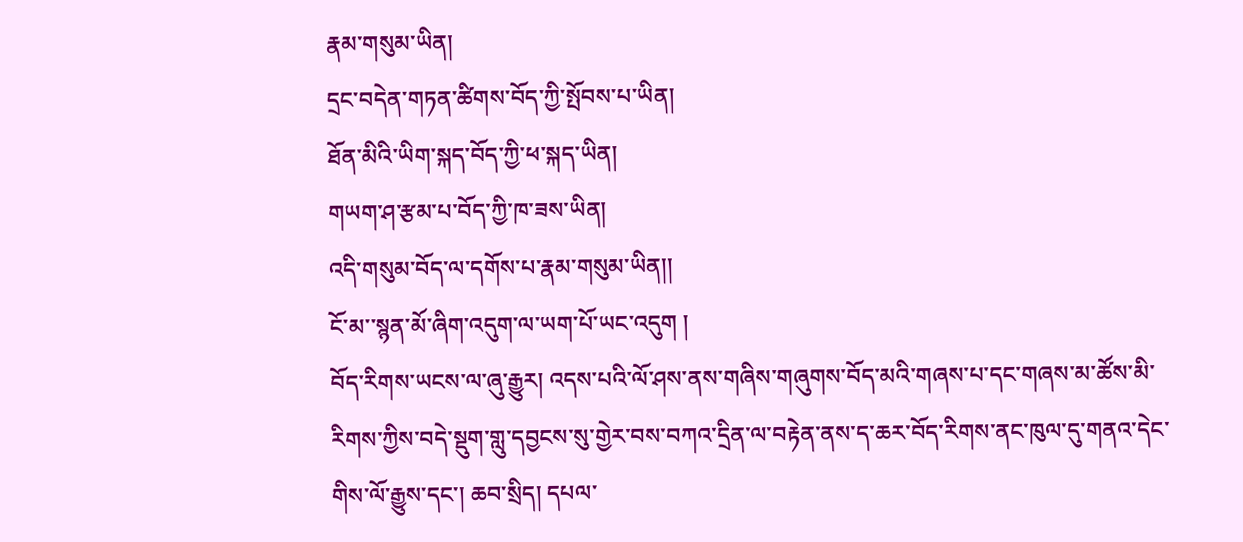རྣམ་གསུམ་ཡིན།
དྲང་བདེན་གཏན་ཚིགས་བོད་ཀྱི་སྤོབས་པ་ཡིན།
ཐོན་མིའི་ཡིག་སྐད་བོད་ཀྱི་ཕ་སྐད་ཡིན།
གཡག་ཤ་རྩམ་པ་བོད་ཀྱི་ཁ་ཟས་ཡིན།
འདི་གསུམ་བོད་ལ་དགོས་པ་རྣམ་གསུམ་ཡིན།།
ངོ་མ་་སྙན་མོ་ཞིག་འདུག་ལ་ཡག་པོ་ཡང་འདུག །
བོད་རིགས་ཡངས་ལ་ཞུ་རྒྱུར། འདས་པའི་ལོ་ཤས་ནས་གཞིས་གཞུགས་བོད་མའི་གཞས་པ་དང་གཞས་མ་ཚོས་མི་རིགས་ཀྱིས་བདེ་སྡུག་གླུ་དབྱངས་སུ་གྱེར་བས་བཀའ་དྲིན་ལ་བརྟེན་ནས་ད་ཆར་བོད་རིགས་ནང་ཁུལ་དུ་གནའ་དེང་གིས་ལོ་རྒྱུས་དང་། ཆབ་སྲིད། དཔལ་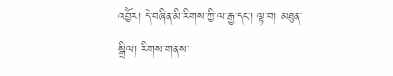འབྱོེར། དེ་བཞིན་མི་རིགས་ཀྱི་ལ་རྒྱ་དང་། ལྟ་བ། མཐུན་སྒྲིལ། རིགས་གནས་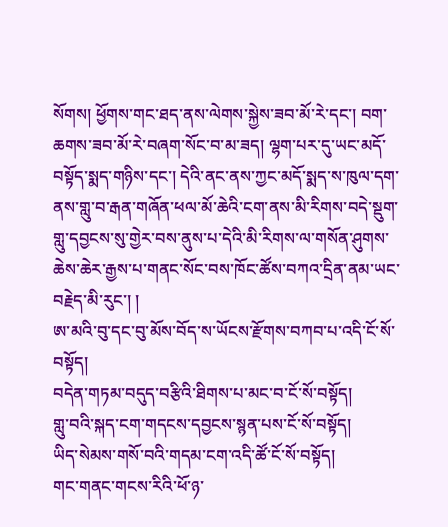སོགས། ཕྱོགས་གང་ཐད་ནས་ལེགས་སྐྱེས་ཟབ་མོ་རེ་དང་། བག་ཆགས་ཟབ་མོ་རེ་བཞག་སོང་བ་མ་ཟད། ལྷག་པར་དུ་ཡང་མདོ་བསྟོད་སྨད་གཉིས་དང་། དེའི་ནང་ནས་ཀྱང་མདོ་སྨད་ས་ཁུལ་དག་ནས་གླུ་བ་རྒན་གཞོན་ཕལ་མོ་ཆེའི་ངག་ནས་མི་རིགས་བདེ་སྡུག་གླུ་དབྱངས་སུ་གྱེར་བས་ནུས་པ་དེའི་མི་རིགས་ལ་གསོན་ཤུགས་ཆེས་ཆེར་རྒྱས་པ་གནང་སོང་བས་ཁོང་ཚོས་བཀའ་དྲིན་ནམ་ཡང་བརྗེད་མི་རུང་། །
ཨ་མའི་བུ་དང་བུ་མོས་བོད་ས་ཡོངས་རྫོགས་བཀབ་པ་འདི་ངོ་སོ་བསྟོད།
བདེན་གཏམ་བདུད་བརྩིའི་ཐིགས་པ་མང་བ་ངོ་སོ་བསྟོད།
གླུ་བའི་སྐད་ངག་གདངས་དབྱངས་སྙན་པས་ངོ་སོ་བསྟོད།
ཡིད་སེམས་གསོ་བའི་གདམ་ངག་འདི་ཚོ་ངོ་སོ་བསྟོད།
གང་གནང་གངས་རིའི་ཕོ་ཉ་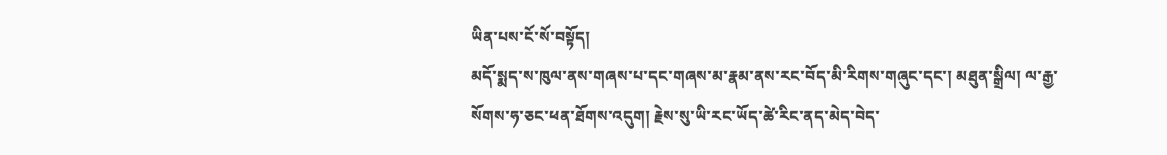ཡིན་པས་ངོ་སོ་བསྟོད།
མདོ་སྨད་ས་ཁུལ་ནས་གཞས་པ་དང་གཞས་མ་རྣམ་ནས་རང་བོད་མི་རིགས་གཞུང་དང་། མཐུན་སྒྲིལ། ལ་རྒྱ་ སོགས་ཧ་ཅང་ཕན་ཐོགས་འདུག། རྗེས་སུ་ཡི་རང་ཡོད་ཚེ་རིང་ནད་མེད་བེད་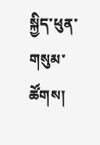སྐྱིད་ཕུན་གསུམ་ཚོགས།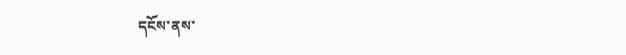དངོས་ནས་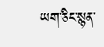ཡག་ཅིང་སྙན་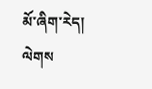མོ་ཞིག་རེད།
ལེགས